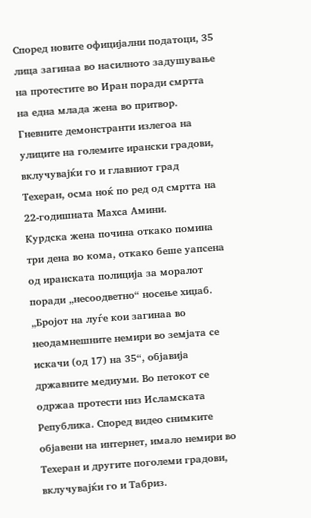Според новите официјални податоци, 35 лица загинаа во насилното задушување на протестите во Иран поради смртта на една млада жена во притвор. Гневните демонстранти излегоа на улиците на големите ирански градови, вклучувајќи го и главниот град Техеран, осма ноќ по ред од смртта на 22-годишната Махса Амини.
Курдска жена почина откако помина три дена во кома, откако беше уапсена од иранската полиција за моралот поради „несоодветно“ носење хиџаб. „Бројот на луѓе кои загинаа во неодамнешните немири во земјата се искачи (од 17) на 35“, објавија државните медиуми. Во петокот се одржаа протести низ Исламската Република. Според видео снимките објавени на интернет, имало немири во Техеран и другите поголеми градови, вклучувајќи го и Табриз.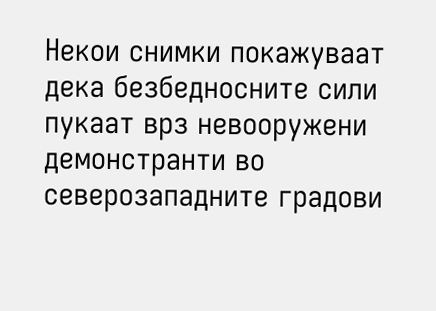Некои снимки покажуваат дека безбедносните сили пукаат врз невооружени демонстранти во северозападните градови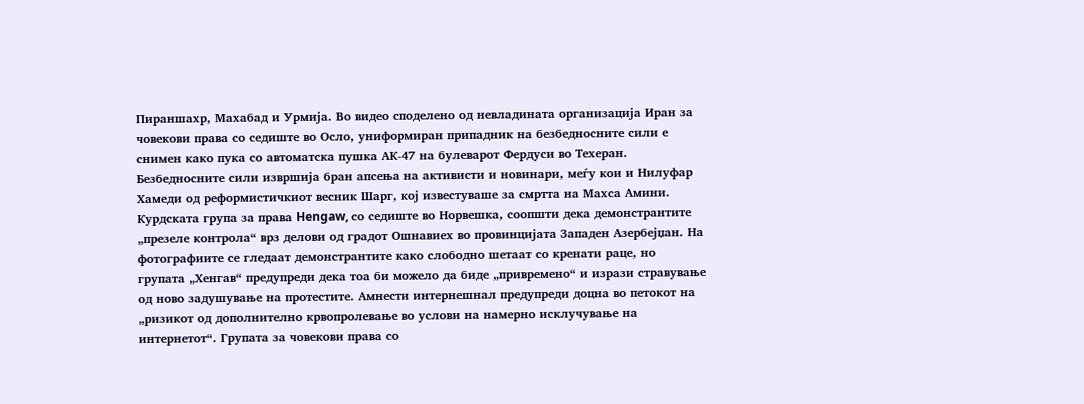Пираншахр, Махабад и Урмија. Во видео споделено од невладината организација Иран за човекови права со седиште во Осло, униформиран припадник на безбедносните сили е снимен како пука со автоматска пушка АК-47 на булеварот Фердуси во Техеран.
Безбедносните сили извршија бран апсења на активисти и новинари, меѓу кои и Нилуфар Хамеди од реформистичкиот весник Шарг, кој известуваше за смртта на Махса Амини. Курдската група за права Hengaw, со седиште во Норвешка, соопшти дека демонстрантите „презеле контрола“ врз делови од градот Ошнавиех во провинцијата Западен Азербејџан. На фотографиите се гледаат демонстрантите како слободно шетаат со кренати раце, но групата „Хенгав“ предупреди дека тоа би можело да биде „привремено“ и изрази стравување од ново задушување на протестите. Амнести интернешнал предупреди доцна во петокот на „ризикот од дополнително крвопролевање во услови на намерно исклучување на интернетот“. Групата за човекови права со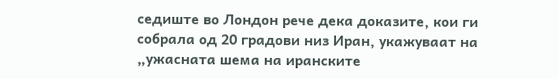седиште во Лондон рече дека доказите, кои ги собрала од 20 градови низ Иран, укажуваат на „ужасната шема на иранските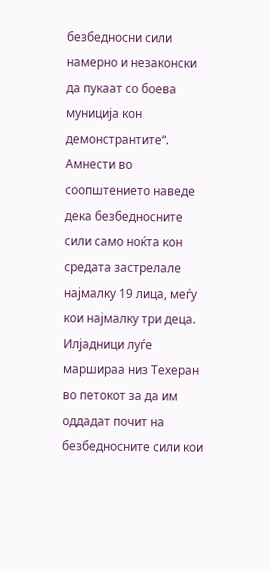безбедносни сили намерно и незаконски да пукаат со боева муниција кон демонстрантите“.
Амнести во соопштението наведе дека безбедносните сили само ноќта кон средата застрелале најмалку 19 лица, меѓу кои најмалку три деца. Илјадници луѓе маршираа низ Техеран во петокот за да им оддадат почит на безбедносните сили кои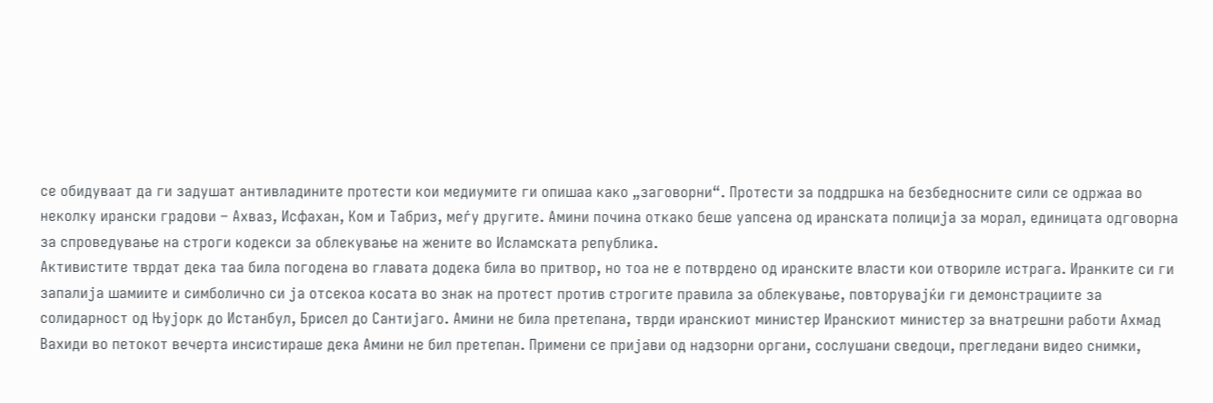се обидуваат да ги задушат антивладините протести кои медиумите ги опишаа како „заговорни“. Протести за поддршка на безбедносните сили се одржаа во неколку ирански градови – Ахваз, Исфахан, Ком и Табриз, меѓу другите. Амини почина откако беше уапсена од иранската полиција за морал, единицата одговорна за спроведување на строги кодекси за облекување на жените во Исламската република.
Активистите тврдат дека таа била погодена во главата додека била во притвор, но тоа не е потврдено од иранските власти кои отвориле истрага. Иранките си ги запалија шамиите и симболично си ја отсекоа косата во знак на протест против строгите правила за облекување, повторувајќи ги демонстрациите за солидарност од Њујорк до Истанбул, Брисел до Сантијаго. Амини не била претепана, тврди иранскиот министер Иранскиот министер за внатрешни работи Ахмад Вахиди во петокот вечерта инсистираше дека Амини не бил претепан. Примени се пријави од надзорни органи, сослушани сведоци, прегледани видео снимки,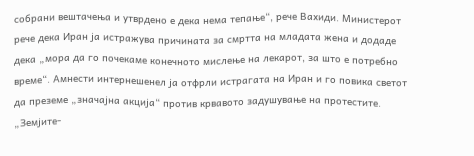собрани вештачења и утврдено е дека нема тепање“, рече Вахиди. Министерот рече дека Иран ја истражува причината за смртта на младата жена и додаде дека „мора да го почекаме конечното мислење на лекарот, за што е потребно време“. Амнести интернешенел ја отфрли истрагата на Иран и го повика светот да преземе „значајна акција“ против крвавото задушување на протестите. „Земјите-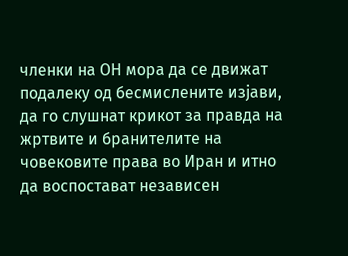членки на ОН мора да се движат подалеку од бесмислените изјави, да го слушнат крикот за правда на жртвите и бранителите на човековите права во Иран и итно да воспостават независен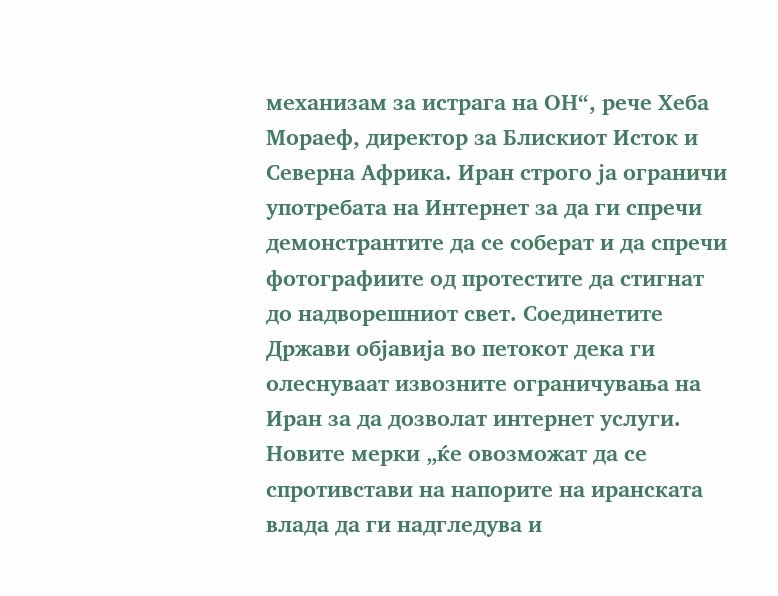механизам за истрага на ОН“, рече Хеба Мораеф, директор за Блискиот Исток и Северна Африка. Иран строго ја ограничи употребата на Интернет за да ги спречи демонстрантите да се соберат и да спречи фотографиите од протестите да стигнат до надворешниот свет. Соединетите Држави објавија во петокот дека ги олеснуваат извозните ограничувања на Иран за да дозволат интернет услуги. Новите мерки „ќе овозможат да се спротивстави на напорите на иранската влада да ги надгледува и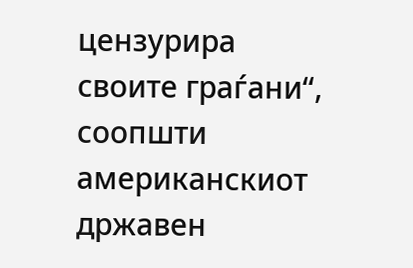цензурира своите граѓани“, соопшти американскиот државен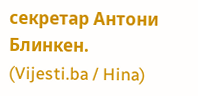секретар Антони Блинкен.
(Vijesti.ba / Hina)